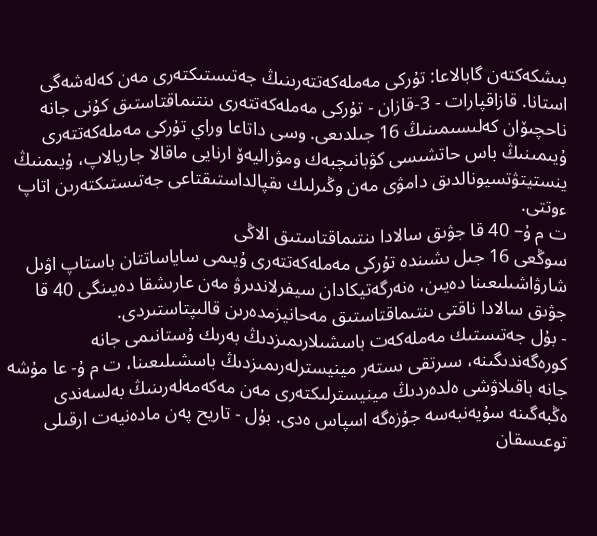بىشكەكتەن گابالاعا: تۇركى مەملەكەتتەرىنىڭ جەتىستىكتەرى مەن كەلەشەگى
استانا. قازاقپارات - 3-قازان - تۇركى مەملەكەتتەرى ىنتىماقتاستىق كۇنى جانە ناحچىۆان كەلىسىمىنىڭ 16 جىلدىعى. وسى داتاعا وراي تۇركى مەملەكەتتەرى ۇيىمىنىڭ باس حاتشىسى كۋبانىچبەك ومۋراليەۆ ارنايى ماقالا جاريالاپ، ۇيىمنىڭ ينستيتۋتسيونالدىق دامۋى مەن وڭىرلىك ىقپالداستىقتاعى جەتىستىكتەرىن اتاپ ءوتتى.
ت م ۇ– 40 قا جۋىق سالادا ىنتىماقتاستىق الاڭى
سوڭعى 16 جىل ىشىندە تۇركى مەملەكەتتەرى ۇيىمى ساياساتتان باستاپ اۋىل شارۋاشىلىعىنا دەيىن، ەنەرگەتيكادان سيفرلاندىرۋ مەن عارىشقا دەيىنگى 40 قا جۋىق سالادا ناقتى ىنتىماقتاستىق مەحانيزمدەرىن قالىپتاستىردى.
- بۇل جەتىستىك مەملەكەت باسشىلارىمىزدىڭ بەرىك ۇستانىمى جانە كورەگەندىگىنە، سىرتقى ىستەر مينيسترلەرىمىزدىڭ باسشىلىعىنا، ت م ۇ- عا مۇشە جانە باقىلاۋشى ەلدەردىڭ مينيسترلىكتەرى مەن مەكەمەلەرىنىڭ بەلسەندى ەڭبەگىنە سۇيەنبەسە جۇزەگە اسپاس ەدى. بۇل - تاريح پەن مادەنيەت ارقىلى توعىسقان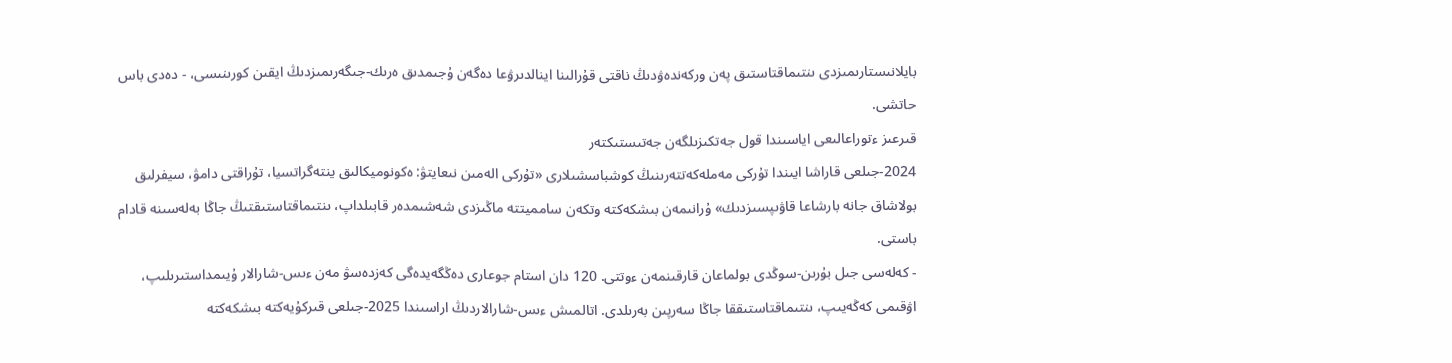بايلانىستارىمىزدى ىنتىماقتاستىق پەن وركەندەۋدىڭ ناقتى قۇرالىنا اينالدىرۋعا دەگەن ۇجىمدىق ەرىك-جىگەرىمىزدىڭ ايقىن كورىنىسى، - دەدى باس حاتشى.
قىرعىز ءتوراعالىعى اياسىندا قول جەتكىزىلگەن جەتىستىكتەر
2024-جىلعى قاراشا ايىندا تۇركى مەملەكەتتەرىنىڭ كوشباسشىلارى «تۇركى الەمىن نىعايتۋ: ەكونوميكالىق ينتەگراتسيا، تۇراقتى دامۋ، سيفرلىق بولاشاق جانە بارشاعا قاۋىپسىزدىك» ۇرانىمەن بىشكەكتە وتكەن سامميتتە ماڭىزدى شەشىمدەر قابىلداپ، ىنتىماقتاستىقتىڭ جاڭا بەلەسىنە قادام باستى.
- كەلەسى جىل بۇرىن-سوڭدى بولماعان قارقىنمەن ءوتتى. 120 دان استام جوعارى دەڭگەيدەگى كەزدەسۋ مەن ءىس-شارالار ۇيىمداستىرىلىپ، اۋقىمى كەڭەيىپ، ىنتىماقتاستىققا جاڭا سەرپىن بەرىلدى. اتالمىش ءىس-شارالاردىڭ اراسىندا 2025-جىلعى قىركۇيەكتە بىشكەكتە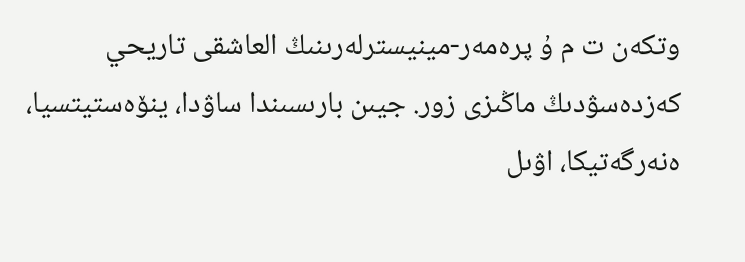وتكەن ت م ۇ پرەمەر-مينيسترلەرىنىڭ العاشقى تاريحي كەزدەسۋدىڭ ماڭىزى زور. جيىن بارىسىندا ساۋدا، ينۆەستيتسيا، ەنەرگەتيكا، اۋىل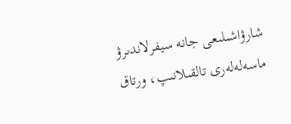شارۋاشىلىعى جانە سيفرلاندىرۋ ماسەلەلەرى تالقىلانىپ، ورتاق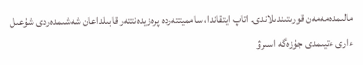مالىمدەمەمەن قورىتىندىلاندى. اتاپ ايتقاندا، سامميتتەردە پرەزيدەنتتەر قابىلداعان شەشىمدەردى شۇعىل ءارى ءتيىمدى جۇزەگە اسىرۋ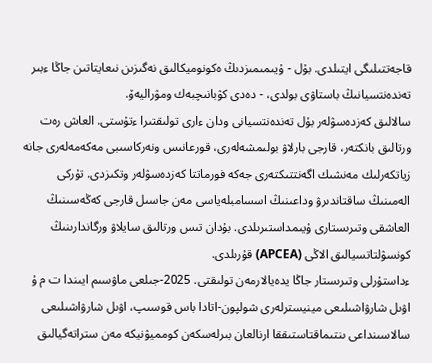قاجەتتىلىگى ايتىلدى. بۇل - ۇيىمىمىزدىڭ ەكونوميكالىق نەگىزىن نىعايتاتىن جاڭا ءبىر تەندەنتسيانىڭ باستاۋى بولدى، - دەدى كۋبانىچبەك ومۋراليەۆ.
سالالىق كەزدەسۋلەر بۇل تەندەنتسيانى ودان ءارى تولىقتىرا ءتۇستى. العاش رەت ورتالىق بانكتەر، قارجى بارلاۋ بولىمشەلەرى، قورعانىس ونەركاسىبى مەكەمەلەرى جانە زياتكەرلىك مەنشىك اگەنتتىكتەرى جەكە فورماتتا كەزدەسۋلەر وتكىزدى. تۇركى الەمىنىڭ ساقتاندىرۋ وداعىنىڭ اسسامبلەياسى مەن جاسىل قارجى كەڭەسىنىڭ العاشقى وتىرىستارى ۇيىمداستىرىلدى. بۇدان تىس ورتالىق سايلاۋ ورگاندارىنىڭ كونسۋلتاتسيالىق الاڭى (APCEA) قۇرىلدى.
ءداستۇرلى وتىرىستار جاڭا يدەيالارمەن تولىقتى. 2025-جىلعى ماۋسىم ايىندا ت م ۇ اۋىل شارۋاشىلىعى مينيسترلەرى شولپون-اتادا باس قوسىپ، اۋىل شارۋاشىلىعى سالاسىنداعى ىنتىماقتاستىققا ارنالعان بىرلەسكەن كومميۋنيكە مەن ستراتەگيالىق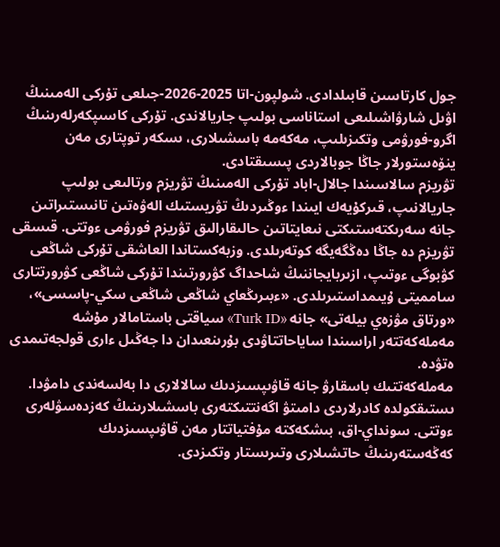جول كارتاسىن قابىلدادى. شولپون-اتا 2025-2026-جىلعى تۇركى الەمىنىڭ اۋىل شارۋاشىلىعى استاناسى بولىپ جاريالاندى. تۇركى كاسىپكەرلەرىنىڭ اگرو-فورۋمى وتكىزىلىپ، مەكەمە باسشىلارى، ىسكەر توپتارى مەن ينۆەستورلار جاڭا جوبالاردى پىسىقتادى.
تۋريزم سالاسىندا جالال-اباد تۇركى الەمىنىڭ تۋريزم ورتالىعى بولىپ جاريالانىپ، قىركۇيەك ايىندا ءوڭىردىڭ تۋريستىك الەۋەتىن تانىستىراتىن جانە سەرىكتەستىكتى نىعايتاتىن حالىقارالىق تۋريزم فورۋمى ءوتتى. قىسقى تۋريزم دە جاڭا دەڭگەيگە كوتەرىلدى. وزبەكستاندا العاشقى تۇركى شاڭعى كۋبوگى ءوتىپ، ازىربايجاننىڭ شاحداگ كۋرورتىندا تۇركى شاڭعى كۋرورتتارى سامميتى ۇيىمداستىرىلدى. «ءبىرىڭعاي شاڭعى شاڭعى سكي-پاسسى»، «ورتاق مۋزەي بيلەتى» جانە «Turk ID» سياقتى باستامالار مۇشە مەملەكەتتەر اراسىندا ساياحاتتاۋدى بۇرىنعىدان دا جەڭىل ءارى قولجەتىمدى ەتۋدە.
مەملەكەتتىك باسقارۋ جانە قاۋىپسىزدىك سالالارى دا بەلسەندى دامۋدا. ىستىقكولدە كادرلاردى دامىتۋ اگەنتتىكتەرى باسشىلارىنىڭ كەزدەسۋلەرى ءوتتى. سونداي-اق، بىشكەكتە مۇفتياتتار مەن قاۋىپسىزدىك كەڭەستەرىنىڭ حاتشىلارى وتىرىستار وتكىزدى.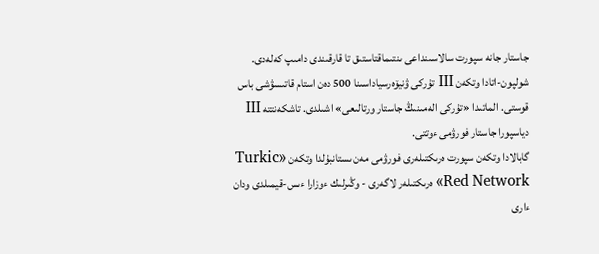جاستار جانە سپورت سالاسىنداعى ىنتىماقتاستىق تا قارقىندى دامىپ كەلەدى. شولپون-اتادا وتكەن III تۇركى ۋنيۆەرسياداسىنا 500 دەن استام قاتىسۋشى باس قوستى. الماتىدا «تۇركى الەمىنىڭ جاستار ورتالىعى» اشىلدى. تاشكەنتتە III دياسپورا جاستار فورۋمى ءوتتى.
گابالادا وتكەن سپورت ەرىكتىلەرى فورۋمى مەن ىستانبۇلدا وتكەن «Turkic Red Network» ەرىكتىلەر لاگەرى - وڭىرلىك ءوزارا ءىس-قيمىلدى ودان ءارى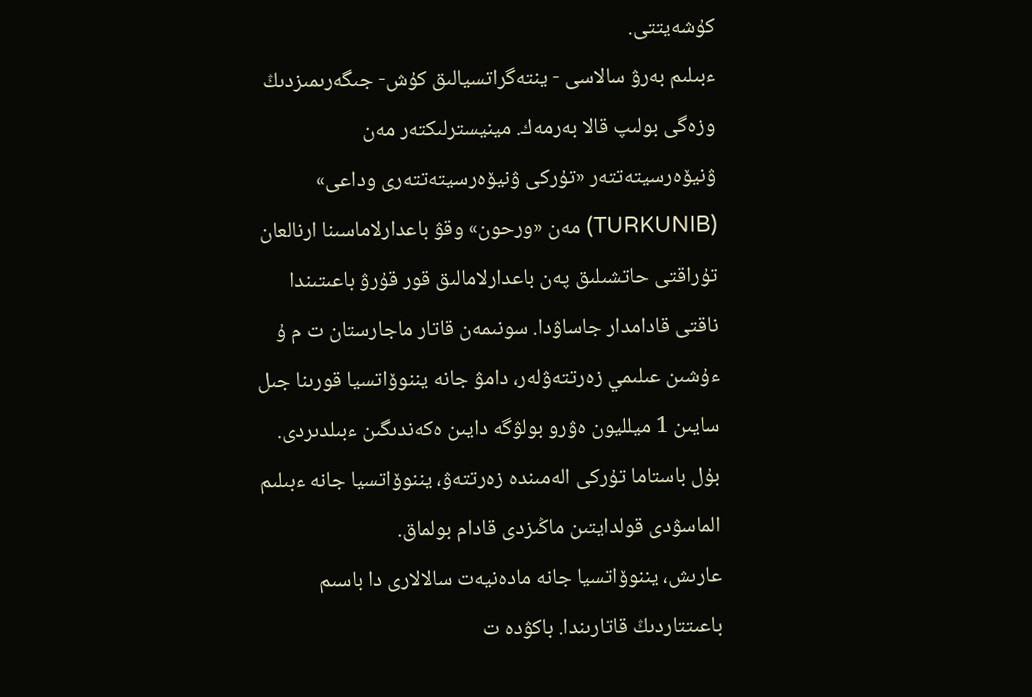كۇشەيتتى.
ءبىلىم بەرۋ سالاسى - ينتەگراتسيالىق كۇش- جىگەرىمىزدىڭ وزەگى بولىپ قالا بەرمەك. مينيسترلىكتەر مەن ۋنيۆەرسيتەتتەر «تۇركى ۋنيۆەرسيتەتتەرى وداعى» (TURKUNIB) مەن «ورحون» وقۋ باعدارلاماسىنا ارنالعان تۇراقتى حاتشىلىق پەن باعدارلامالىق قور قۇرۋ باعىتىندا ناقتى قادامدار جاساۋدا. سونىمەن قاتار ماجارستان ت م ۇ ءۇشىن عىلىمي زەرتتەۋلەر، دامۋ جانە يننوۆاتسيا قورىنا جىل سايىن 1 ميلليون ەۋرو بولۋگە دايىن ەكەندىگىن ءبىلدىردى. بۇل باستاما تۇركى الەمىندە زەرتتەۋ، يننوۆاتسيا جانە ءبىلىم الماسۋدى قولدايتىن ماڭىزدى قادام بولماق.
عارىش، يننوۆاتسيا جانە مادەنيەت سالالارى دا باسىم باعىتتاردىڭ قاتارىندا. باكۋدە ت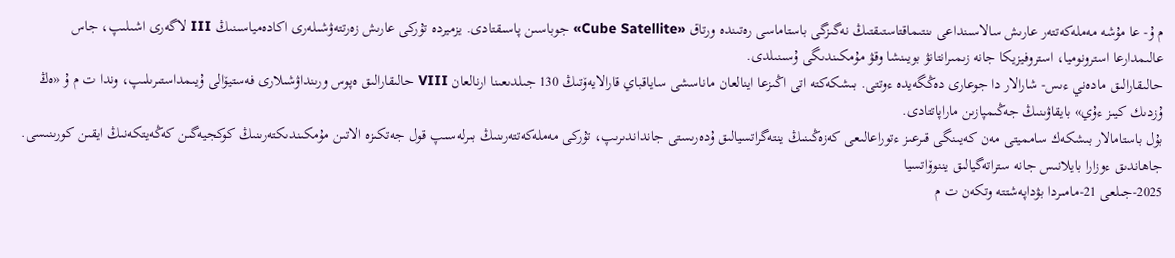م ۇ- عا مۇشە مەملەكەتتەر عارىش سالاسىنداعى ىنتىماقتاستىقتىڭ نەگىزگى باستاماسى رەتىندە ورتاق «Cube Satellite» جوباسىن پاسىقتادى. يزميردە تۇركى عارىش زەرتتەۋشىلەرى اكادەمياسىنىڭ III لاگەرى اشىلىپ، جاس عالىمدارعا استرونوميا، استروفيزيكا جانە زىمىرانتانۋ بويىنشا وقۋ مۇمكىندىگى ۇسىنىلدى.
حالىقارالىق مادەني ءىس- شارالار دا جوعارى دەڭگەيدە ءوتتى. بىشكەكتە اتى اڭىزعا اينالعان ماناسشى ساياقباي قارالايەۆتىڭ 130 جىلدىعىنا ارنالعان VIII حالىقارالىق ەپوس ورىنداۋشىلارى فەستيۆالى ۇيىمداستىرىلىپ، وندا ت م ۇ «ەڭ ۇزدىك كيىز ءۇي» بايقاۋىنىڭ جەڭىمپازىن ماراپاتتادى.
بۇل باستامالار بىشكەك سامميتى مەن كەيىنگى قىرعىز ءتوراعالىعى كەزەڭىنىڭ ينتەگراتسيالىق ۇدەرىستى جانداندىرىپ، تۇركى مەملەكەتتەرىنىڭ بىرلەسىپ قول جەتكىزە الاتىن مۇمكىندىكتەرىنىڭ كوكجيەگىن كەڭەيتكەنىڭ ايقىن كورىنىسى.
جاھاندىق ءوزارا بايلانىس جانە ستراتەگيالىق يننوۆاتسيا
2025-جىلعى 21-مامىردا بۋداپەشتتە وتكەن ت م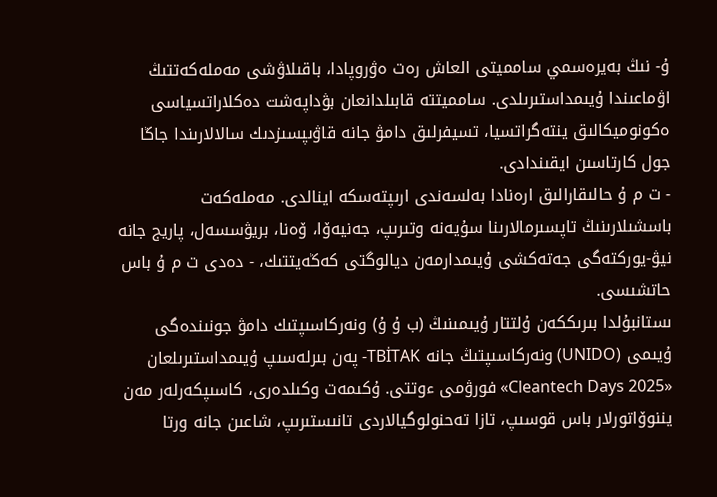ۇ- نىڭ بەيرەسمي سامميتى العاش رەت ەۋروپادا، باقىلاۋشى مەملەكەتتىڭ اۋماعىندا ۇيىمداستىرىلدى. سامميتتە قابىلدانعان بۋداپەشت دەكلاراتسياسى ەكونوميكالىق ينتەگراتسيا، تسيفرلىق دامۋ جانە قاۋىپسىزدىك سالالارىندا جاڭا جول كارتاسىن ايقىندادى.
- ت م ۇ حالىقارالىق ارەنادا بەلسەندى ارىپتەسكە اينالدى. مەملەكەت باسشىلارىنىڭ تاپسىرمالارىنا سۇيەنە وتىرىپ، جەنيەۆا، ۆەنا، بريۋسسەل، پاريج جانە نيۋ-يوركتەگى جەتەكشى ۇيىمدارمەن ديالوگتى كەڭەيتتىك، - دەدى ت م ۇ باس حاتشىسى.
ىستانبۇلدا بىرىككەن ۇلتتار ۇيىمىنىڭ (ب ۇ ۇ) ونەركاسىپتىك دامۋ جونىندەگى ۇيىمى (UNIDO) ونەركاسىپتىڭ جانە TBİTAK- پەن بىرلەسىپ ۇيىمداستىرىلعان «Cleantech Days 2025» فورۋمى ءوتتى. ۇكىمەت وكىلدەرى، كاسىپكەرلەر مەن يننوۆاتورلار باس قوسىپ، تازا تەحنولوگيالاردى تانىستىرىپ، شاعىن جانە ورتا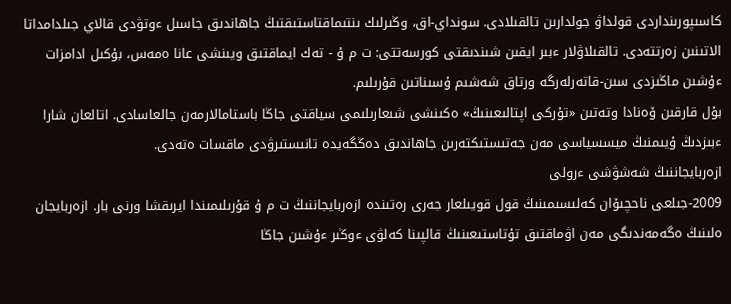كاسىپورىنداردى قولداۋ جولدارىن تالقىلادى. سونداي-اق، وڭىرلىك ىنتىماقتاستىقتىڭ جاھاندىق جاسىل ءوتۋدى قالاي جىلدامداتا الاتىنىن زەرتتەدى. تالقىلاۋلار ءبىر ايقىن شىندىقتى كورسەتتى: ت م ۇ - تەك ايماقتىق ويىنشى عانا ەمەس، بۇكىل ادامزات ءۇشىن ماڭىزدى سىن-قاتەرلەرگە ورتاق شەشىم ۇسىناتىن قۇرىلىم.
بۇل قارقىن ۆەنادا وتەتىن «تۇركى اپتالىعىنىڭ» ەكىنشى شىعارىلىمى سياقتى جاڭا باستامالارمەن جالعاسادى. اتالعان شارا ءبىزدىڭ ۇيىمنىڭ ميسسياسى مەن جەتىستىكتەرىن جاھاندىق دەڭگەيدە تانىستىرۋدى ماقسات ەتەدى.
ازەربايجاننىڭ شەشۋشى ءرولى
2009-جىلعى ناحچىۆان كەلىسىمىنىڭ قول قويىلعار جەرى رەتىندە ازەربايجاننىڭ ت م ۇ قۇرىلىمىندا ايرىقشا ورنى بار. ازەربايجان ەلىنىڭ ەگەمەندىگى مەن اۋماقتىق تۇتاستىعىنىڭ قالپىنا كەلۋى ءوڭىر ءۇشىن جاڭا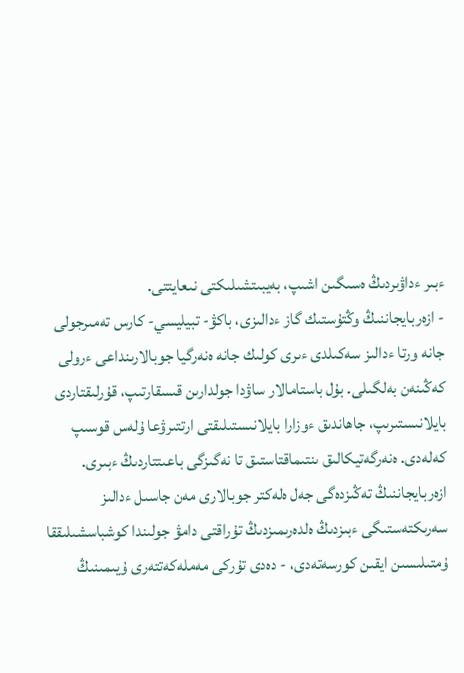ءبىر ءداۋىردىڭ ەسىگىن اشىپ، بەيبىتشىلىكتى نىعايتتى.
- ازەربايجاننىڭ وڭتۇستىك گاز ءدالىزى، باكۋ- تبيليسي- كارس تەمىرجولى جانە ورتا ءدالىز سەكىلدى ءىرى كولىك جانە ەنەرگيا جوبالارىنداعى ءرولى كەڭىنەن بەلگىلى. بۇل باستامالار ساۋدا جولدارىن قىسقارتىپ، قۇرلىقتاردى بايلانىستىرىپ، جاھاندىق ءوزارا بايلانىستىلىقتى ارتتىرۋعا ۇلەس قوسىپ كەلەدى. ەنەرگەتيكالىق ىنتىماقتاستىق تا نەگىزگى باعىتتاردىڭ ءبىرى. ازەربايجاننىڭ تەڭىزدەگى جەل ەلەكتر جوبالارى مەن جاسىل ءدالىز سەرىكتەستىگى ءبىزدىڭ ەلدەرىمىزدىڭ تۇراقتى دامۋ جولىندا كوشباسشىلىققا ۇمتىلىسىن ايقىن كورسەتەدى، - دەدى تۇركى مەملەكەتتەرى ۇيىمىنىڭ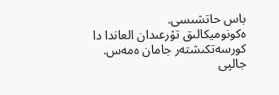باس حاتشىسى.
ەكونوميكالىق تۇرعىدان العاندا دا كورسەتكىشتەر جامان ەمەس. جالپى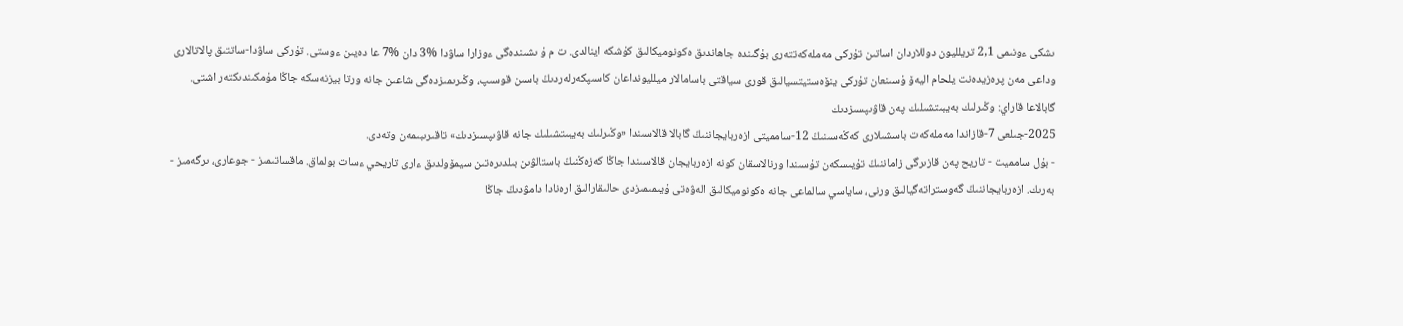ىشكى ءونىمى 2,1 تريلليون دوللاردان اساتىن تۇركى مەملەكەتتەرى بۇگىندە جاھاندىق ەكونوميكالىق كۇشكە اينالدى. ت م ۇ ىشىندەگى ءوزارا ساۋدا %3 دان %7 عا دەيىن ءوستى. تۇركى ساۋدا-ساتتىق پالاتالارى وداعى مەن پرەزيدەنت يلحام اليەۆ ۇسىنعان تۇركى ينۆەستيتسيالىق قورى سياقتى باسامالار ميلليونداعان كاسىپكەرلەردىڭ باسىن قوسىپ، وڭىرىمىزدەگى شاعىن جانە ورتا بيزنەسكە جاڭا مۇمكىندىكتەر اشتى.
گابالاعا قاراي: وڭىرلىك بەيبىتشىلىك پەن قاۋىپسىزدىك
2025-جىلعى 7-قازاندا مەملەكەت باسشىلارى كەڭەسىنىڭ 12-سامميتى ازەربايجاننىڭ گابالا قالاسىندا «وڭىرلىك بەيبىتشىلىك جانە قاۋىپسىزدىك» تاقىرىبىمەن وتەدى.
- بۇل سامميت - تاريح پەن قازىرگى زاماننىڭ تۇيىسكەن تۇسىندا ورنالاسقان كونە ازەربايجان قالاسىندا جاڭا كەزەڭنىڭ باستالۋىن بىلدىرەتىن سيمۆولدىق ءارى تاريحي ءسات بولماق. ماقساتىمىز - جوعارى، ىرگەمىز - بەرىك. ازەربايجاننىڭ گەوستراتەگيالىق ورنى، ساياسي سالماعى جانە ەكونوميكالىق الەۋەتى ۇيىمىمىزدى حالىقارالىق ارەنادا دامۋدىڭ جاڭا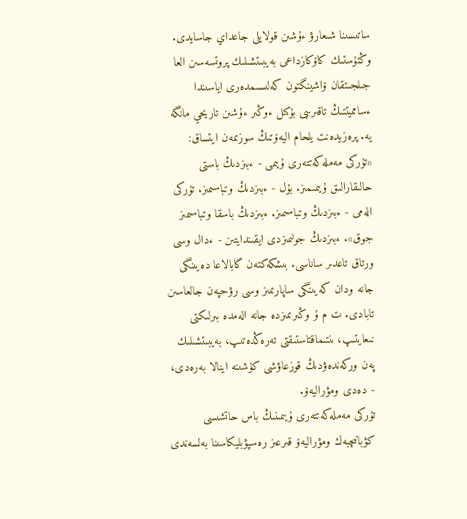ساتىسىنا شىعارۋ ءۇشىن قولايلى جاعداي جاسايدى. وڭتۇستىك كاۆكازداعى بەيبىتشىلىك پروتسەسىن العا جىلجىتقان ۆاشينگتون كەلىسىمدەرى اياسىندا ءسامميتتىڭ تاقىرىبى بۇكىل ءوڭىر ءۇشىن تاريحي مانگە يە. پرەزيدەنت يلحام اليەۆتىڭ سوزىمەن ايتساق: «تۇركى مەملەكەتتەرى ۇيىمى - ءبىزدىڭ باستى حالىقارالىق ۇيىمىمىز. بۇل - ءبىزدىڭ وتباسىمىز. تۇركى الەمى - ءبىزدىڭ وتباسىمىز. ءبىزدىڭ باسقا وتباسىمىز جوق». ءبىزدىڭ جولىمىزدى ايقىندايتىن - ءدال وسى ورتاق تاعدىر ساناسى. بىشكەكتەن گابالاعا دەيىنگى جانە ودان كەيىنگى ساپارىمىز وسى رۋحپەن جالعاسىن تابادى. ت م ۇ وڭىرىمىزدە جانە الەمدە بىرلىكتى نىعايتىپ، ىنتىماقتاستىقتى تەرەڭدەتىپ، بەيبىتشىلىك پەن وركەندەۋدىڭ قوزعاۋشى كۇشىنە اينالا بەرەدى، - دەدى ومۋراليەۆ.
تۇركى مەملەكەتتەرى ۇيىمىنىڭ باس حاتشىسى كۋبانىچبەك ومۋراليەۆ قىرعىز رەسپۋبليكاسىنا بەلسەندى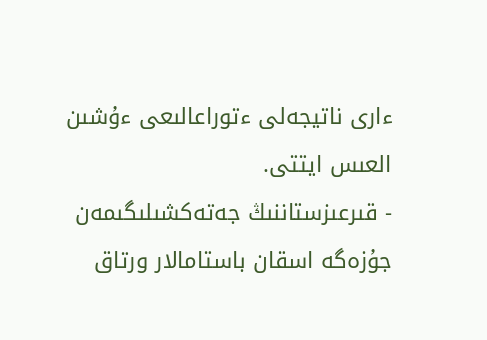ءارى ناتيجەلى ءتوراعالىعى ءۇشىن العىس ايتتى.
- قىرعىزستاننىڭ جەتەكشىلىگىمەن جۇزەگە اسقان باستامالار ورتاق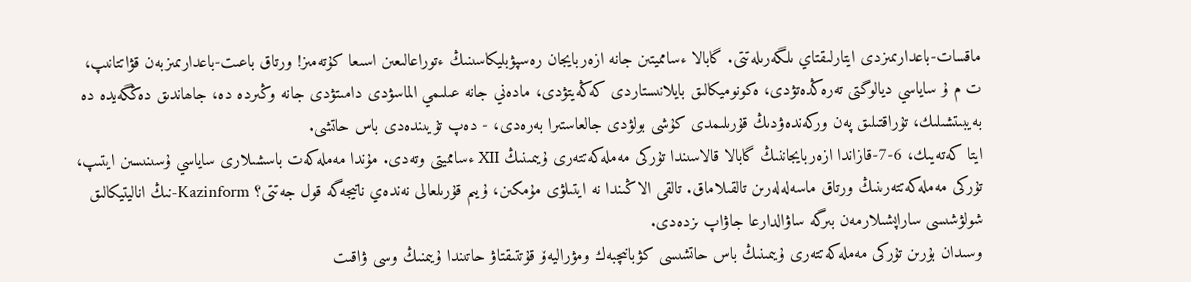ماقسات-باعدارىمىزدى ايتارلىقتاي ىلگەرىلەتتى. گابالا ءسامميتىن جانە ازەربايجان رەسپۋبليكاسىنىڭ ءتوراعالىعىن اسىعا كۇتەمىز! ورتاق باعىت-باعدارىمىزبەن قۋاتتانىپ، ت م ۇ ساياسي ديالوگتى تەرەڭدەتۋدى، ەكونوميكالىق بايلانىستاردى كەڭەيتۋدى، مادەني جانە عىلىمي الماسۋدى دامىتۋدى جانە وڭىردە دە، جاھاندىق دەڭگەيدە دە بەيبىتشىلىك، تۇراقتىلىق پەن وركەندەۋدىڭ قۇرىلىمدى كۇشى بولۋدى جالعاستىرا بەرەدى، - دەپ تۇيىندەدى باس حاتشى.
ايتا كەتەيىك، 6-7-قازاندا ازەربايجاننىڭ گابالا قالاسىندا تۇركى مەملەكەتتەرى ۇيىمىنىڭ XII ءسامميتى وتەدى. مۇندا مەملەكەت باسشىلارى ساياسي ۇسىنىسىن ايتىپ، تۇركى مەملەكەتتەرىنىڭ ورتاق ماسەلەلەرىن تالقىلاماق. تالقى الاڭىندا نە ايتىلۋى مۇمكىن، ۇيىم قۇرىلعالى نەندەي ناتيجەگە قول جەتتى؟ Kazinform-نىڭ اناليتيكالىق شولۋشىسى ساراپشىلارمەن بىرگە ساۋالدارعا جاۋاپ ىزدەدى.
وسىدان بۇرىن تۇركى مەملەكەتتەرى ۇيىمىنىڭ باس حاتشىسى كۋبانىچبەك ومۋراليەۆ قۇتتىقتاۋ حاتىندا ۇيىمنىڭ وسى ۋاقىت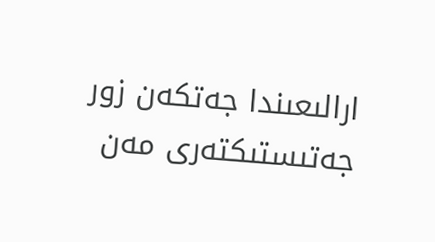ارالىعىندا جەتكەن زور جەتىستىكتەرى مەن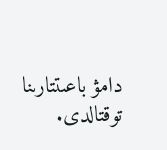دامۋ باعىتتارىنا توقتالدى.